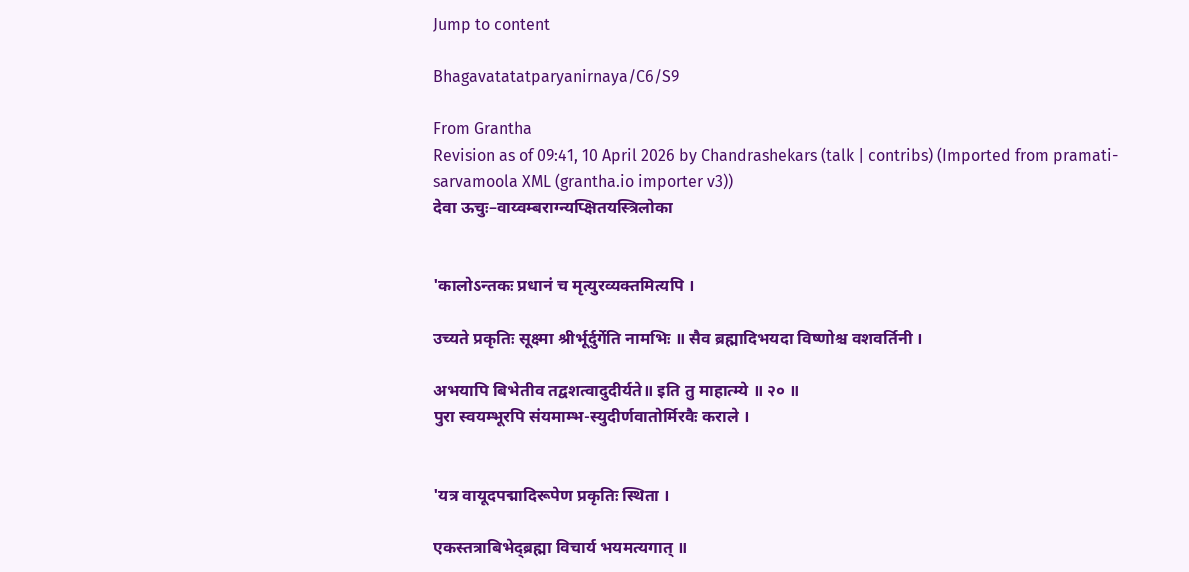Jump to content

Bhagavatatatparyanirnaya/C6/S9

From Grantha
Revision as of 09:41, 10 April 2026 by Chandrashekars (talk | contribs) (Imported from pramati-sarvamoola XML (grantha.io importer v3))
देवा ऊचुः–वाय्वम्बराग्न्यप्क्षितयस्त्रिलोका


'कालोऽन्तकः प्रधानं च मृत्युरव्यक्तमित्यपि ।

उच्यते प्रकृतिः सूक्ष्मा श्रीर्भूर्दुर्गेति नामभिः ॥ सैव ब्रह्मादिभयदा विष्णोश्च वशवर्तिनी ।

अभयापि बिभेतीव तद्वशत्वादुदीर्यते॥ इति तु माहात्म्ये ॥ २० ॥
पुरा स्वयम्भूरपि संयमाम्भ-स्युदीर्णवातोर्मिरवैः कराले ।


'यत्र वायूदपद्मादिरूपेण प्रकृतिः स्थिता ।

एकस्तत्राबिभेद्ब्रह्मा विचार्य भयमत्यगात् ॥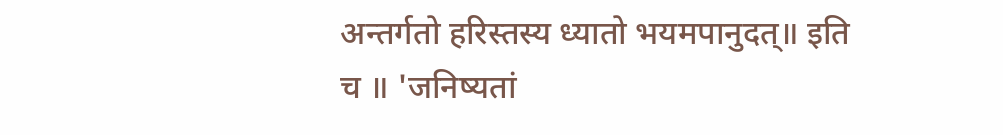अन्तर्गतो हरिस्तस्य ध्यातो भयमपानुदत्॥ इति च ॥ 'जनिष्यतां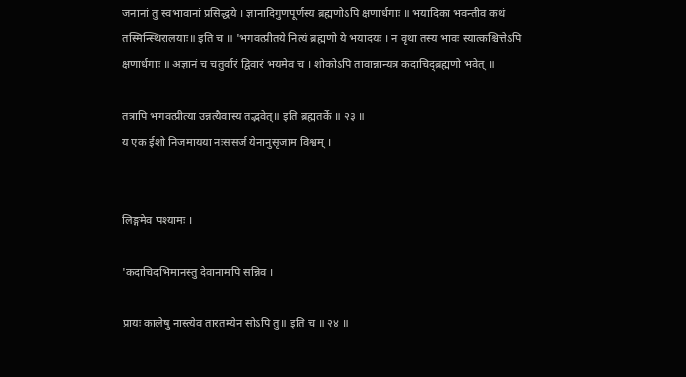जनानां तु स्वभावानां प्रसिद्धये । ज्ञानादिगुणपूर्णस्य ब्रह्मणोऽपि क्षणार्धगाः ॥ भयादिका भवन्तीव कथं तस्मिन्स्थिरालयाः॥ इति च ॥ 'भगवत्प्रीतये नित्यं ब्रह्मणो ये भयादयः । न वृथा तस्य भावः स्यात्कश्चित्तेऽपि क्षणार्धगाः ॥ अज्ञानं च चतुर्वारं द्विवारं भयमेव च । शोकोऽपि तावान्नान्यत्र कदाचिद्ब्रह्मणो भवेत् ॥

तत्रापि भगवत्प्रीत्या उन्नत्यैवास्य तद्भवेत्॥ इति ब्रह्मतर्के ॥ २३ ॥
य एक ईशो निजमायया नःससर्ज येनानुसृजाम विश्वम् ।


लिङ्गमेव पश्यामः ।

'कदाचिदभिमानस्तु देवानामपि सन्निव ।

प्रायः कालेषु नास्त्येव तारतम्येन सोऽपि तु॥ इति च ॥ २४ ॥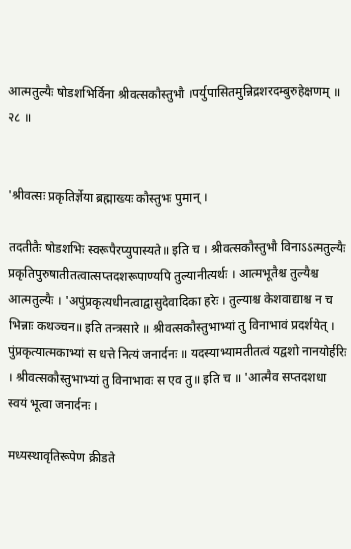आत्मतुल्यैः षोडशभिर्विना श्रीवत्सकौस्तुभौ ।पर्युपासितमुन्निद्रशरदम्बुरुहेक्षणम् ॥ २८ ॥


'श्रीवत्सः प्रकृतिर्ज्ञेया ब्रह्माख्यः कौस्तुभः पुमान् ।

तदतीतैः षोडशभिः स्वरूपैरप्युपास्यते॥ इति च । श्रीवत्सकौस्तुभौ विनाऽऽत्मतुल्यैः प्रकृतिपुरुषातीतत्वात्सप्तदशरूपाण्यपि तुल्यानीत्यर्थः । आत्मभूतैश्च तुल्यैश्च आत्मतुल्यैः । 'अपुंप्रकृत्यधीनत्वाद्वासुदेवादिका हरेः । तुल्याश्च केशवाद्याश्च न च भिन्नाः कथञ्चन॥ इति तन्त्रसारे ॥ श्रीवत्सकौस्तुभाभ्यां तु विनाभावं प्रदर्शयेत् । पुंप्रकृत्यात्मकाभ्यां स धत्ते नित्यं जनार्दनः ॥ यदस्याभ्यामतीतत्वं यद्वशो नानयोर्हरिः । श्रीवत्सकौस्तुभाभ्यां तु विनाभावः स एव तु॥ इति च ॥ 'आत्मैव सप्तदशधा स्वयं भूत्वा जनार्दनः ।

मध्यस्थावृतिरूपेण क्रीडते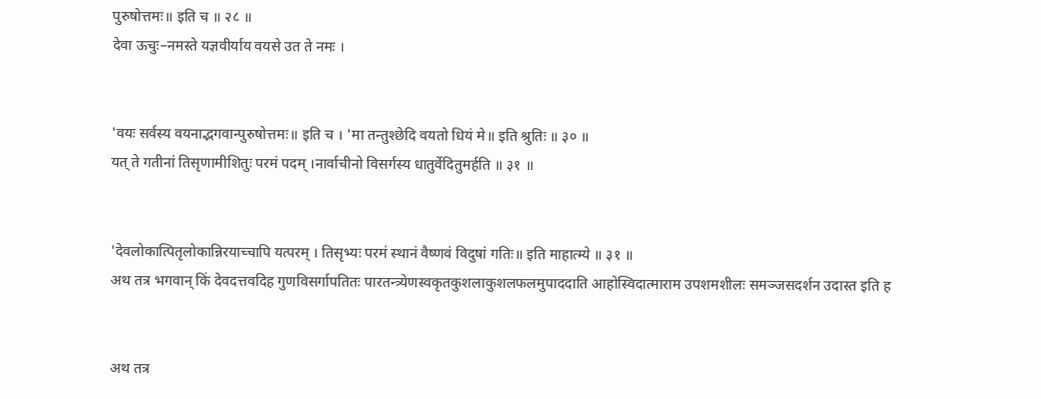पुरुषोत्तमः॥ इति च ॥ २८ ॥
देवा ऊचुः–नमस्ते यज्ञवीर्याय वयसे उत ते नमः ।


'वयः सर्वस्य वयनाद्भगवान्पुरुषोत्तमः॥ इति च । 'मा तन्तुश्छेदि वयतो धियं मे॥ इति श्रुतिः ॥ ३० ॥
यत् ते गतीनां तिसृणामीशितुः परमं पदम् ।नार्वाचीनो विसर्गस्य धातुर्वेदितुमर्हति ॥ ३१ ॥


'देवलोकात्पितृलोकान्निरयाच्चापि यत्परम् । तिसृभ्यः परमं स्थानं वैष्णवं विदुषां गतिः॥ इति माहात्म्ये ॥ ३१ ॥
अथ तत्र भगवान् किं देवदत्तवदिह गुणविसर्गापतितः पारतन्त्र्येणस्वकृतकुशलाकुशलफलमुपाददाति आहोस्विदात्माराम उपशमशीलः समञ्जसदर्शन उदास्त इति ह


अथ तत्र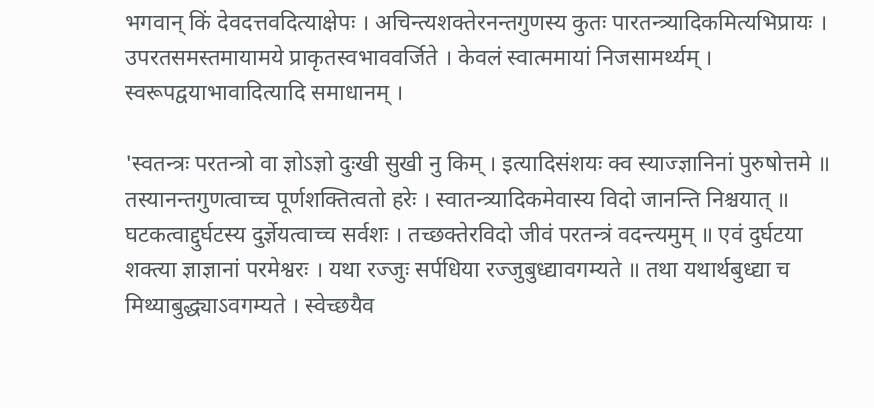भगवान् किं देवदत्तवदित्याक्षेपः । अचिन्त्यशक्तेरनन्तगुणस्य कुतः पारतन्त्र्यादिकमित्यभिप्रायः । उपरतसमस्तमायामये प्राकृतस्वभाववर्जिते । केवलं स्वात्ममायां निजसामर्थ्यम् । स्वरूपद्वयाभावादित्यादि समाधानम् ।

'स्वतन्त्रः परतन्त्रो वा ज्ञोऽज्ञो दुःखी सुखी नु किम् । इत्यादिसंशयः क्व स्याज्ज्ञानिनां पुरुषोत्तमे ॥ तस्यानन्तगुणत्वाच्च पूर्णशक्तित्वतो हरेः । स्वातन्त्र्यादिकमेवास्य विदो जानन्ति निश्चयात् ॥ घटकत्वाद्दुर्घटस्य दुर्ज्ञेयत्वाच्च सर्वशः । तच्छक्तेरविदो जीवं परतन्त्रं वदन्त्यमुम् ॥ एवं दुर्घटया शक्त्या ज्ञाज्ञानां परमेश्वरः । यथा रज्जुः सर्पधिया रज्जुबुध्द्यावगम्यते ॥ तथा यथार्थबुध्द्या च मिथ्याबुद्ध्याऽवगम्यते । स्वेच्छयैव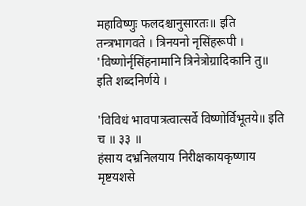महाविष्णुः फलदश्चानुसारतः॥ इति तन्त्रभागवते । त्रिनयनो नृसिंहरूपी । 'विष्णोर्नृसिंहनामानि त्रिनेत्रोग्रादिकानि तु॥ इति शब्दनिर्णये ।

'विविधं भावपात्रत्वात्सर्वे विष्णोर्विभूतये॥ इति च ॥ ३३ ॥
हंसाय दभ्रनिलयाय निरीक्षकायकृष्णाय मृष्टयशसे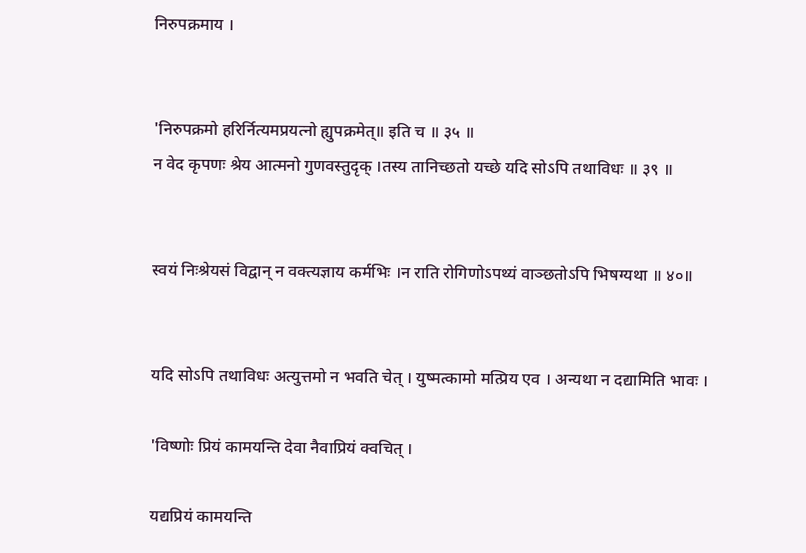निरुपक्रमाय ।


'निरुपक्रमो हरिर्नित्यमप्रयत्नो ह्युपक्रमेत्॥ इति च ॥ ३५ ॥
न वेद कृपणः श्रेय आत्मनो गुणवस्तुदृक् ।तस्य तानिच्छतो यच्छे यदि सोऽपि तथाविधः ॥ ३९ ॥


स्वयं निःश्रेयसं विद्वान् न वक्त्यज्ञाय कर्मभिः ।न राति रोगिणोऽपथ्यं वाञ्छतोऽपि भिषग्यथा ॥ ४०॥


यदि सोऽपि तथाविधः अत्युत्तमो न भवति चेत् । युष्मत्कामो मत्प्रिय एव । अन्यथा न दद्यामिति भावः ।

'विष्णोः प्रियं कामयन्ति देवा नैवाप्रियं क्वचित् ।

यद्यप्रियं कामयन्ति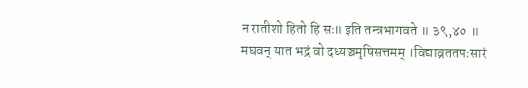न रातीशो हितो हि सः॥ इति तन्त्रभागवते ॥ ३९,४० ॥
मघवन् यात भद्रं वो दध्यञ्चमृषिसत्तमम् ।विद्याव्रततपःसारं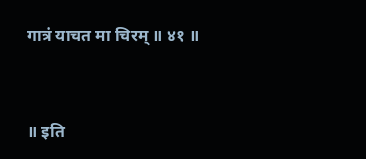गात्रं याचत मा चिरम् ॥ ४१ ॥


॥ इति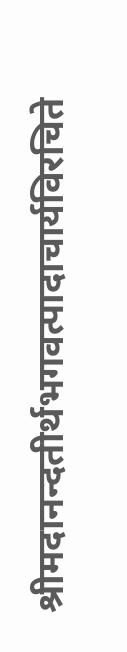श्रीमदानन्दतीर्थभगवत्पादाचार्यविरचिते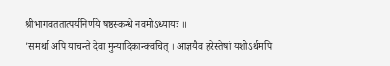श्रीभागवततात्पर्यनिर्णये षष्ठस्कन्धे नवमोऽध्यायः ॥
'समर्था अपि याचन्ते देवा मुन्यादिकान्क्वचित् । आज्ञयैव हरेस्तेषां यशोऽर्थमपि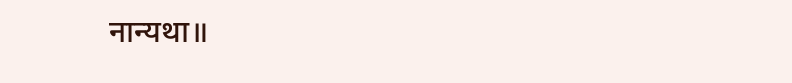नान्यथा॥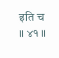इति च ॥ ४१ ॥